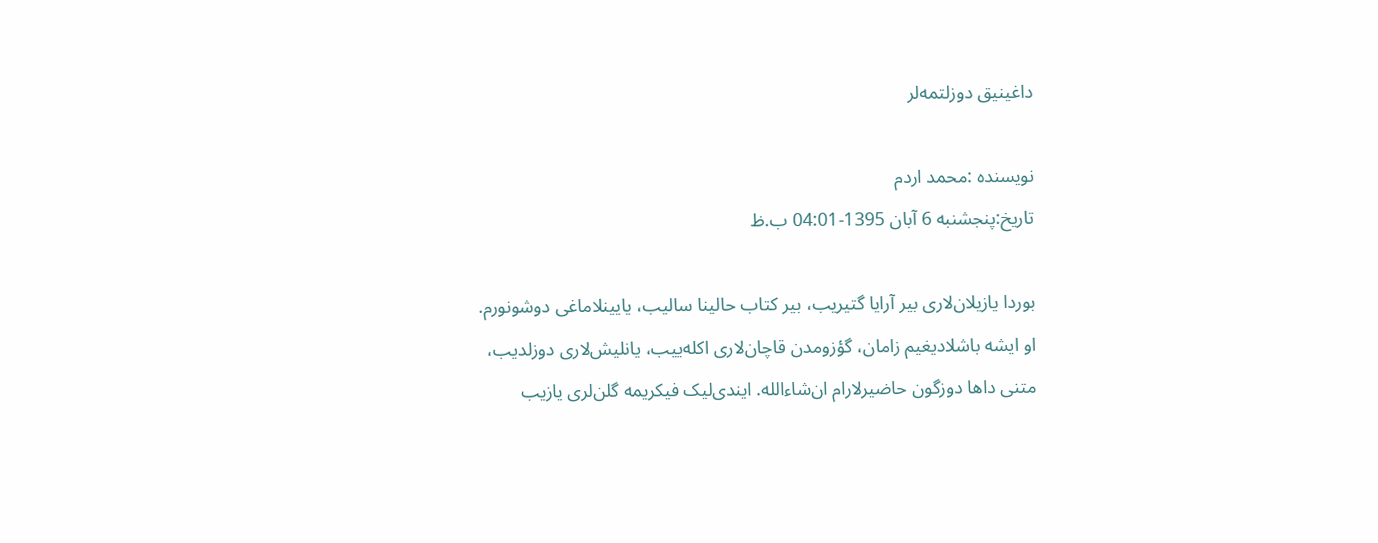داغینیق دوزلتمه‌لر

نویسنده :محمد اردم
تاریخ:پنجشنبه 6 آبان 1395-04:01 ب.ظ

بوردا یازیلان‌لاری بیر آرایا گتیریب، بیر کتاب حالینا سالیب، یایینلاماغی دوشونورم. او ایشه باشلادیغیم زامان، گؤزومدن قاچان‌لاری اکله‌ییب، یانلیش‌لاری دوزلدیب، متنی داها دوزگون حاضیرلارام ان‌شاءالله. ایندی‌لیک فیکریمه گلن‌لری یازیب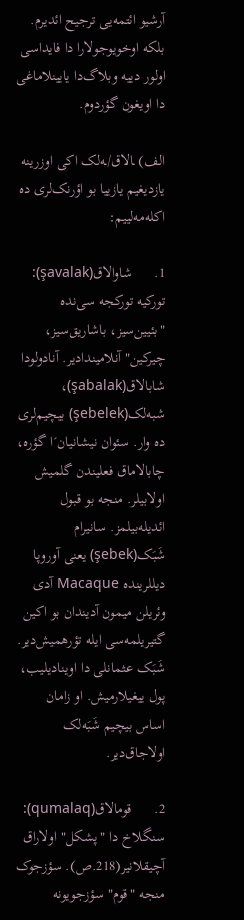آرشیو ائتمه‌یی ترجیح ائدیرم. بلکه اوخویوجولارا دا فایداسی اولور دییه وبلاگ‌دا یایینلاماغی دا اویغون گؤردوم.

الف) ـالاق/ـه‌لک اکی اوزرینه یازدیغیم یازییا بو اؤرنک‌لری ده اکله‌مه‌لییم:

1.      شاوالاق(şavalak): تورکیه تورکجه سی‌نده "بئیین‌سیز، باشاریق‌سیز، چیرکین" آنلامیندادیر. آنادولودا شابالاق(şabalak)، شبه‌لک(şebelek) بیچیم‌لری ده وار. سئوان نیشانیان´ا گؤره، چابالاماق فعلیندن گلمیش اولابیلر. منجه بو قبول ائدیله‌بیلمز. سانیرام شَبَک(şebek) یعنی آوروپا دیللرینده Macaque آدی وئریلن میمون آدیندان بو اکین گتیریلمه‌سی ایله تؤرهمیش‌دیر. شَبَک عثمانلی دا اوینادیلیب، پول ییغیلارمیش. او زامان اساس بیچیم شَبَه‌لک اولاجاق‌دیر.

2.      قومالاق(qumalaq): سنگلاخ دا "پشکل" اولاراق آچیقلانیر(218.ص). سؤزجوک منجه "قوم" سؤزجویونه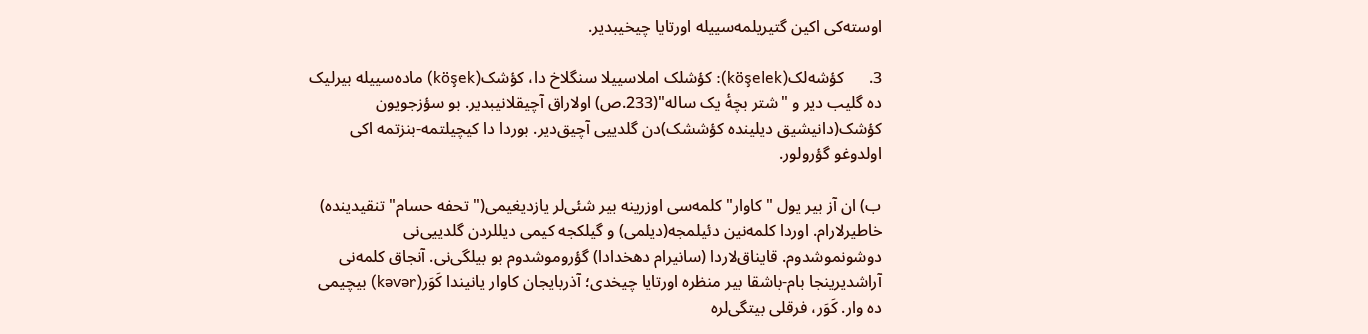اوسته‌کی اکین گتیریلمه‌سییله اورتایا چیخیبدیر.

3.      کؤشه‌لک(köşelek): کؤشلک املاسییلا سنگلاخ دا، کؤشک(köşek) ماده‌سییله بیرلیک ده گلیب دیر و "شتر بچۀ یک ساله"(233.ص) اولاراق آچیقلانیبدیر. بو سؤزجویون کؤشک(دانیشیق دیلینده کؤششک)دن گلدییی آچیق‌دیر. بوردا دا کیچیلتمه-بنزتمه اکی اولدوغو گؤرولور.

ب) ان آز بیر یول "کاوار" کلمه‌سی اوزرینه بیر شئی‌لر یازدیغیمی("تحفه حسام" تنقیدینده) خاطیرلارام. اوردا کلمه‌نین دئیلمجه(دیلمی) و گیلکجه کیمی دیللردن گلدییی‌نی دوشونموشدوم. قایناق‌لاردا (سانیرام دهخدادا) گؤروموشدوم بو بیلگی‌نی. آنجاق کلمه‌نی آراشدیرینجا بام-باشقا بیر منظره اورتایا چیخدی؛ آذربایجان کاوار یانیندا کَوَر(kəvər) بیچیمی ده وار. کَوَر، فرقلی بیتگی‌لره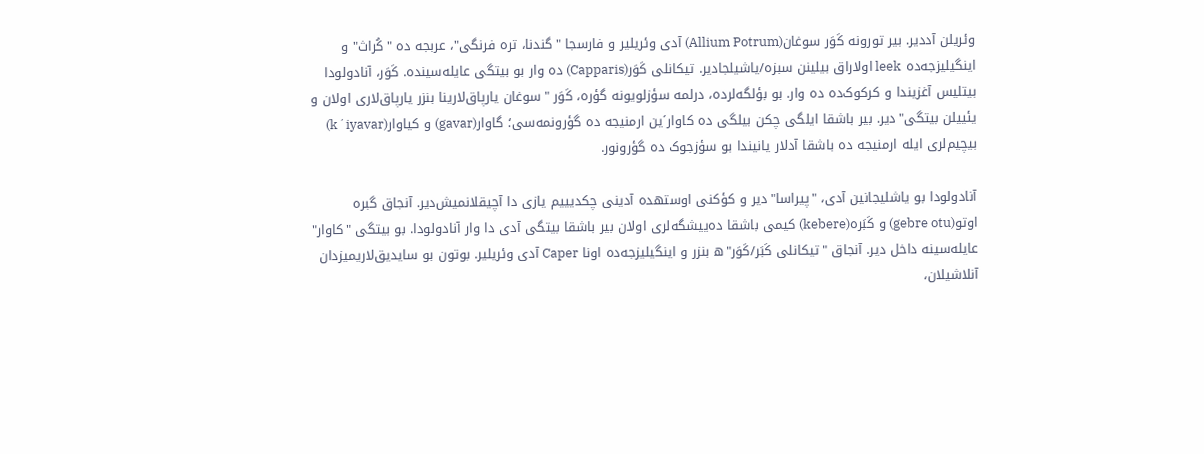وئریلن آددیر. بیر تورونه کَوَر سوغان(Allium Potrum) آدی وئریلیر و فارسجا "گندنا، تره‌ فرنگی"، عربجه ده "کُراث" و اینگیلیزجه‌ده leek اولاراق بیلینن سبزه/یاشیلجادیر. تیکانلی کَوَر(Capparis) ده وار بو بیتگی عایله‌سینده. کَوَر، آنادولودا بیتلیس آغزیندا و کرکوک‌ده ده وار. بو بؤلگه‌لرده، درلمه سؤزلویونه گؤره، کَوَر "سوغان یارپاق‌لارینا بنزر یارپاق‌لاری اولان و یئییلن بیتگی"دیر. بیر باشقا ایلگی چکن بیلگی ده کاوار´ین ارمنیجه ده گؤرونمه‌سی؛ گاوار(gavar) و کیاوار(k´iyavar) بیچیم‌لری ایله ارمنیجه ده باشقا آدلار یانیندا بو سؤزجوک ده گؤرونور.

آنادولودا بو یاشلیجانین آدی، "پیراسا"دیر و کؤکنی اوستهده آدینی چکدیییم یازی دا آچیقلانمیش‌دیر. آنجاق گبره اوتو(gebre otu) و کَبَره(kebere) کیمی باشقا ده‌ییشگه‌لری اولان بیر باشقا بیتگی آدی دا وار آنادولودا. بو بیتگی "کاوار" عایله‌سینه داخل دیر. آنجاق "تیکانلی کَبَر/کَوَر"ه بنزر و اینگیلیزجه‌ده اونا Caper آدی وئریلیر. بوتون بو سایدیق‌لاریمیزدان آنلاشیلان،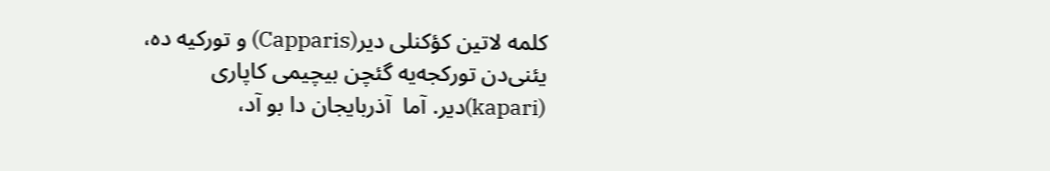کلمه لاتین کؤکنلی دیر(Capparis) و تورکیه ده، یئنی‌دن تورکجه‌یه گئچن بیچیمی کاپاری (kapari)دیر. آما  آذربایجان دا بو آد،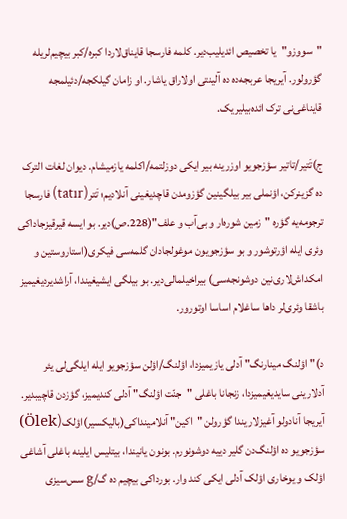"سووزو"یا تخصیص ائدیلیب‌دیر. کلمه فارسجا قایناق‌لاردا کبره/کبر بیچیم‌لریله گؤرولور. آیریجا عربجه‌ده ده آلینتی اولاراق یاشار. او زامان گیلکجه/دئیلمجه قایناغی‌نی ترک ائده‌بیلیریک.

ج)تَتیر/تاتیر سؤزجویو اوزرینه بیر ایکی دوزلتمه/اکلمه یازمیشام. دیوان لغات الترک ده گزینرکن، اؤنملی بیر بیلگینین گؤزومدن قاچدیغینی آنلادیم؛ تَتر(tatır) فارسجا ترجومه‌یه گؤره "زمین شوره‌ار و بی‌آب و علف"(228.ص)دیر. بو ایسه قیرقیزجاداکی وئری ایله اؤرتوشور و بو سؤزجویون موغولجادان گلمه‌سی فیکری(استاروستین و امکداش‌لاری‌نین دوشونجه‌سی) بیراخیلمالی‌دیر. بو بیلگی ایشیغیندا، آراشدیردیغیمیز باشقا وئری‌لر داها ساغلام اساسا اوتورور.

د)"اؤلنگ مینارنگ" آدلی یازیمیزدا، اؤلنگ/اؤلن سؤزجویو ایله ایلگی‌لی یئر آدلارینی سایدیغیمیزدا، زنجانا باغلی "جنّت اؤلنگ" آدلی کندیمیز، گؤزدن قاچیبدیر. آیریجا آنادولو آغیزلاریندا گؤرولن "اکین" آنلامینداکی(بالیکسیر)اؤلک(Ölek) سؤزجویو ده اؤلنگ‌دن گلیر دییه دوشونورم. بونون یانیندا، بیتلیس ایلینه باغلی آشاغی اؤلک و یوخاری اؤلک آدلی ایکی کند وار. بورداکی بیچیم ده گ/g سس‌سیزی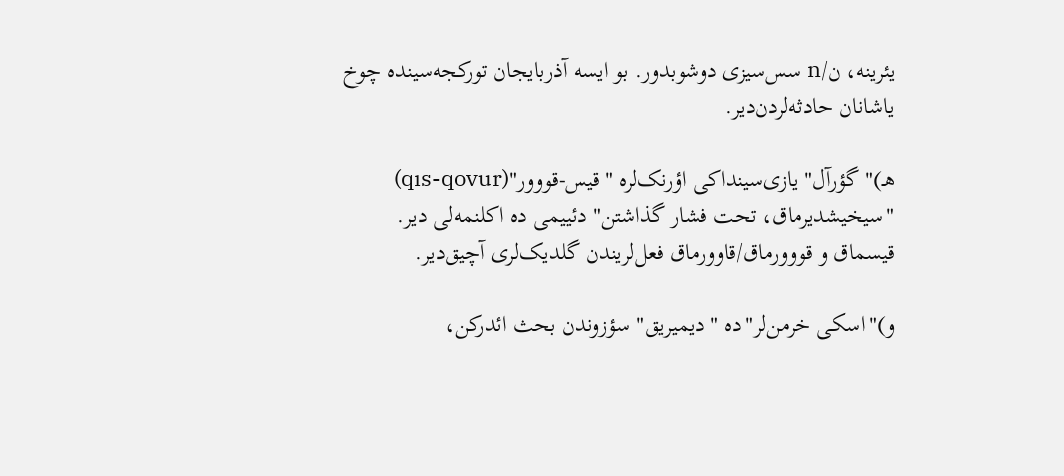یئرینه، ن/n سس‌سیزی دوشوبدور. بو ایسه آذربایجان تورکجه‌سینده چوخ یاشانان حادثه‌لردن‌دیر.

هـ)"گؤرآل" یازی‌سینداکی اؤرنک‌لره "قیس-قووور"(qıs-qovur) "سیخیشدیرماق، تحت فشار گذاشتن" دئییمی ده اکلنمه‌لی دیر. قیسماق و قووورماق/قاوورماق فعل‌لریندن گلدیک‌لری آچیق‌دیر.

و)"اسکی خرمن‌لر"ده "دیمیریق" سؤزوندن بحث ائدرکن،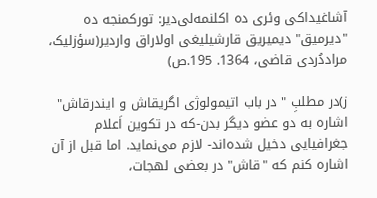آشاغیداکی وئری ده اکلنمه‌لی‌دیر: تورکمنجه ده "دیرمیق" دیمیریق قارشیلیغی اولاراق واردیر(سؤزلیک، مراددُردی قاضی‌‌، 1364. 195.ص)

ز)در مطلبِ " در باب اتیمولوژی اگریقاش و ایندرقاش" اشاره به دو عضو دیگر بدن-که در تکوین اَعلام جغرافیایی دخیل شده‌اند- لازم می‌نماید. اما قبل از آن اشاره کنم که "قاش" در بعضی لهجات،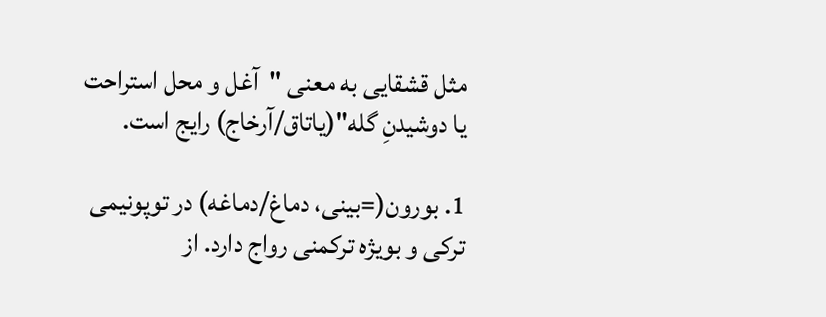مثل قشقایی به معنی "آغل و محل استراحت یا دوشیدنِ گله"(یاتاق/آرخاج) رایج است.

1. بورون(=بینی، دماغ/دماغه) در توپونیمی ترکی و بویژه ترکمنی رواج دارد. از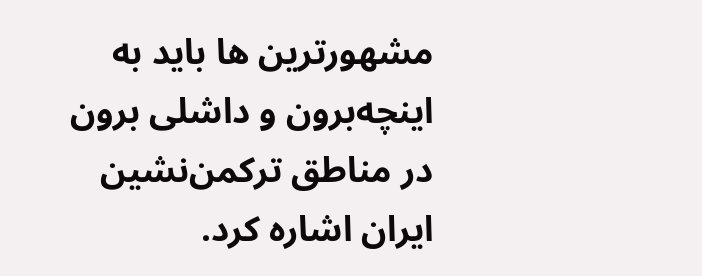مشهورترین ها باید به اینچه‌برون و داشلی برون در مناطق ترکمن‌نشین ایران اشاره کرد.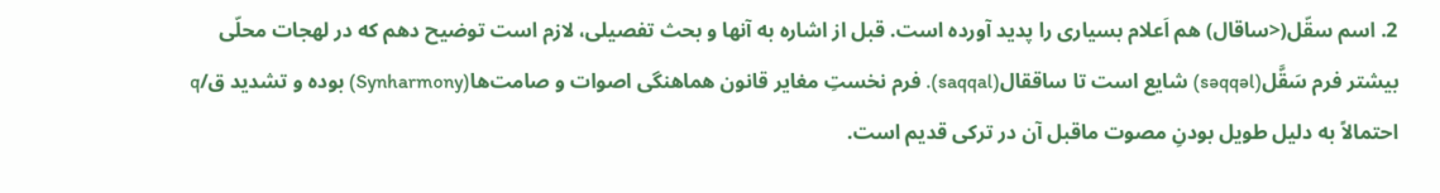2. اسم سقّل(<ساقال) هم اَعلام بسیاری را پدید آورده است. قبل از اشاره به آنها و بحث تفصیلی، لازم است توضیح دهم که در لهجات محلّی بیشتر فرم سَقَّل(səqqəl) شایع است تا ساققال(saqqal). فرم نخستِ مغایر قانون هماهنگی اصوات و صامت‌ها(Synharmony) بوده و تشدید ق/q احتمالاً به دلیل طویل بودنِ مصوت ماقبل آن در ترکی قدیم است.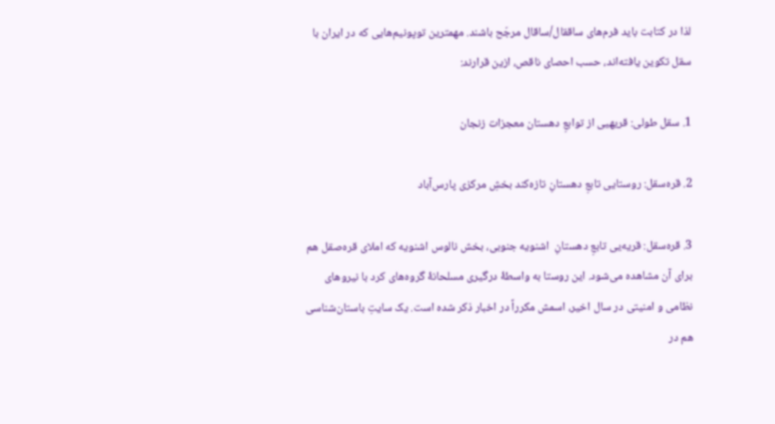لذا در کتابت باید فرم‌های ساققال/ساقال مرجّح باشند. مهمترین توپونیم‌هایی که در ایران با سقل تکوین یافته‌اند، حسب احصای ناقص، ازین قرارند:

1. سقل طولی: قریهیی از توابعِ دهستان معجزات زنجان

2. قره‌سقل: روستایی تابعِ دهستانِ تازه‌کند بخشِ مرکزی پارس‌آباد

3. قره‌سقل: قریه‌یی تابعِ دهستانِ  اشنویه جنوبی، بخش نالوس اشنویه که املای قره‌صقل هم برای آن مشاهده می‌شود. این روستا به واسطۀ درگیری مسلحانۀ گروه‌های کرد با نیروهای نظامی و امنیتی در سال اخیر، اسمش مکرراً در اخبار ذکر شده است. یک سایتِ باستان‌شناسی هم در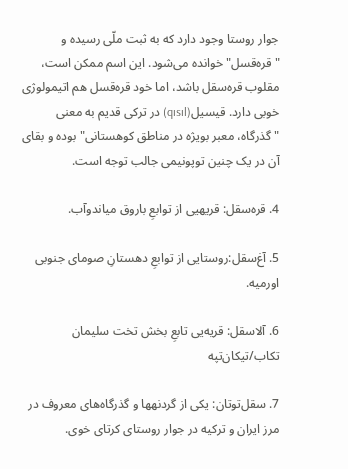جوار روستا وجود دارد که به ثبت ملّی رسیده و "قره‌قسل" خوانده می‌شود. این اسم ممکن است، مقلوب قره‌سقل باشد، اما خود قره‌قسل هم اتیمولوژی خوبی دارد. قیسیل(qısıl) در ترکی قدیم به معنی "گذرگاه، معبر بویژه در مناطق کوهستانی" بوده و بقای آن در یک چنین توپونیمی جالب توجه است.

4. قره‌سقل: قریهیی از توابعِ باروق میاندوآب.

5. آغ‌سقل:روستایی از توابعِ دهستانِ صومای جنوبی اورمیه.

6. آلاسقل: قریه‌یی تابعِ بخش تخت سلیمان تکاب/تیکان‌تپه

7. سقل‌توتان: یکی از گردنهها و گذرگاه‌های معروف در مرز ایران و ترکیه در جوار روستای کرتای خوی.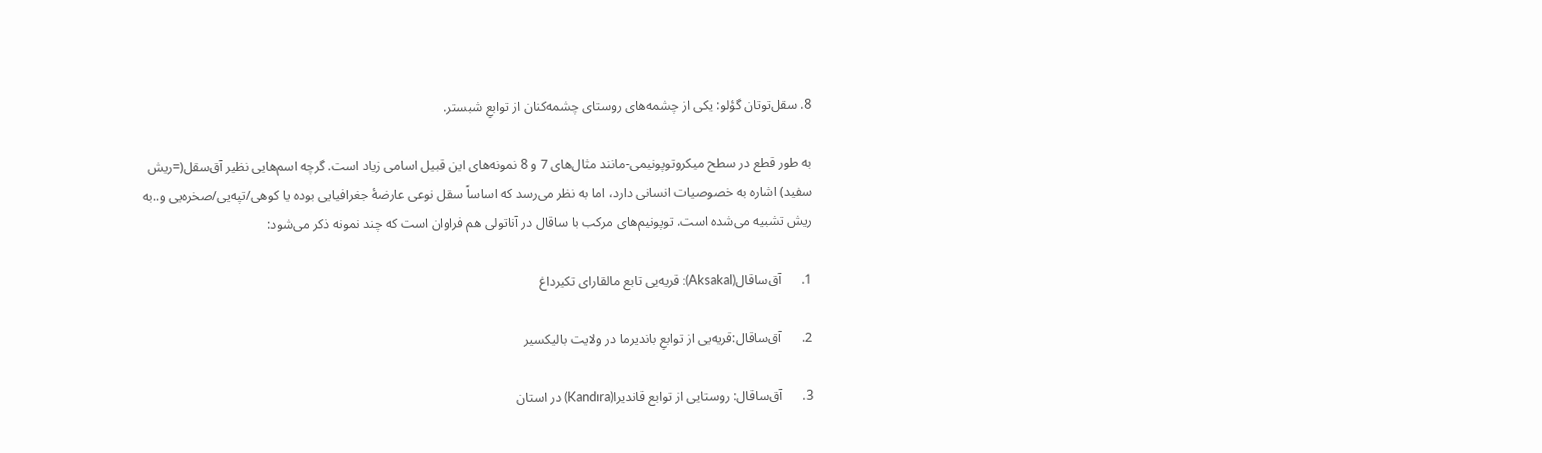8. سقل‌توتان گؤلو: یکی از چشمه‌های روستای چشمه‌کنان از توابعِ شبستر.

به طور قطع در سطح میکروتوپونیمی-مانند مثال‌های 7 و 8 نمونه‌های این قبیل اسامی زیاد است. گرچه اسم‌هایی نظیر آق‌سقل(=ریش سفید) اشاره به خصوصیات انسانی دارد، اما به نظر می‌رسد که اساساً سقل نوعی عارضۀ جغرافیایی بوده یا کوهی/تپه‌یی/صخره‌یی و..به ریش تشبیه می‌شده است. توپونیم‌های مرکب با ساقال در آناتولی هم فراوان است که چند نمونه ذکر می‌شود:

1.      آق‌ساقال(Aksakal): قریه‌یی تابع مالقارای تکیرداغ

2.      آق‌ساقال:قریه‌یی از توابعِ باندیرما در ولایت بالیکسیر

3.      آق‌ساقال: روستایی از توابع قاندیرا(Kandıra) در استان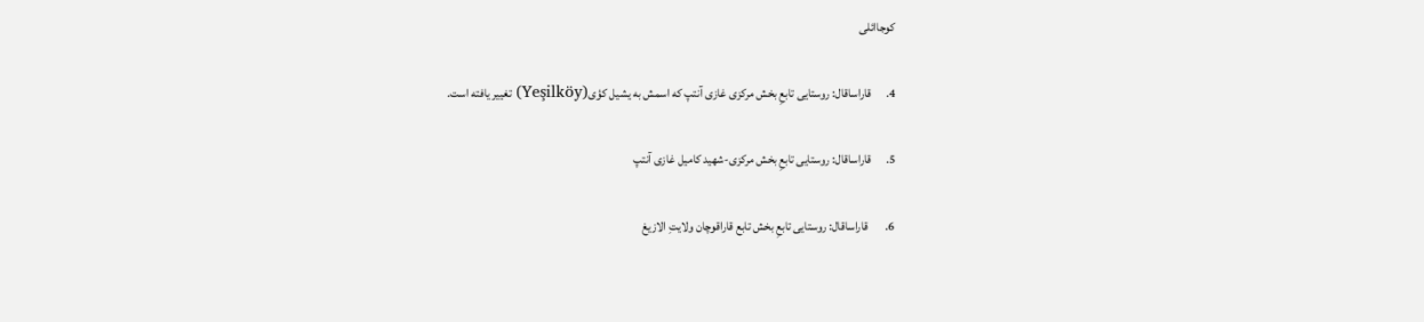کوجاائلی

4.      قاراساقال: روستایی تابعِ بخش مرکزی غازی آنتپ که اسمش به یشیل کؤی(Yeşilköy) تغییر یافته است.

5.      قاراساقال: روستایی تابعِ بخش مرکزی-شهید کامیل غازی آنتپ

6.       قاراساقال: روستایی تابعِ بخش تابع قاراقوچان ولایتِ الازیغ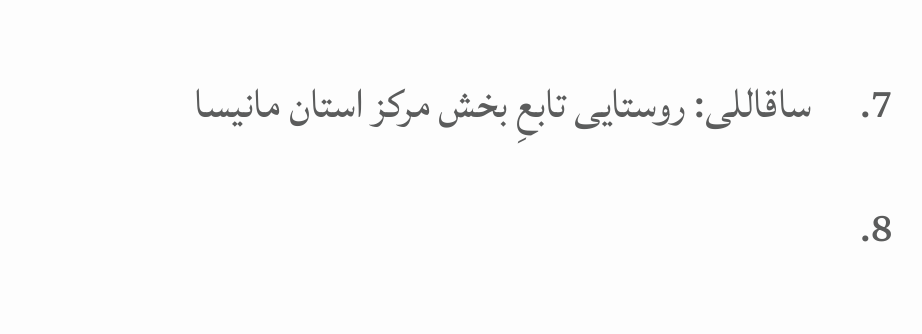7.      ساقاللی: روستایی تابعِ بخش مرکز استان مانیسا

8.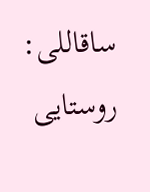ساقاللی: روستایی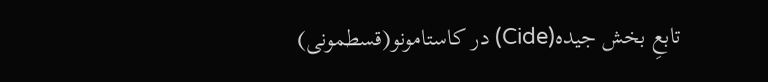تابعِ بخش جیده(Cide) در کاستامونو(قسطمونی)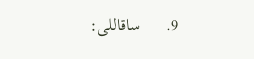9.      ساقاللی: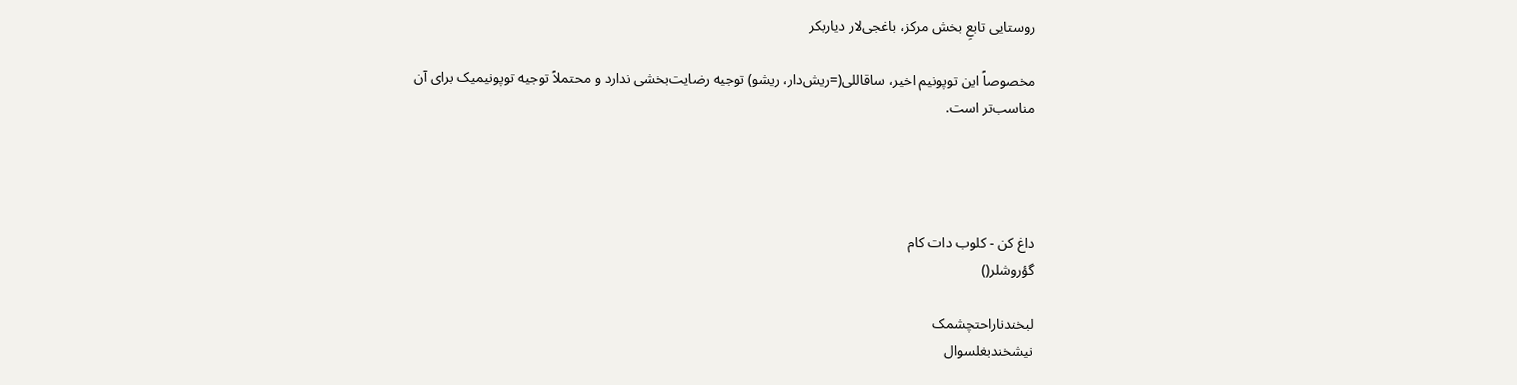روستایی تابعِ بخش مرکز، باغجی‌لار دیاربکر

مخصوصاً این توپونیم اخیر، ساقاللی(=ریش‌دار، ریشو) توجیه رضایت‌بخشی ندارد و محتملاً توجیه توپونیمیک برای آن مناسب‌تر است.




داغ کن - کلوب دات کام
گؤروشلر()

لبخندناراحتچشمک
نیشخندبغلسوال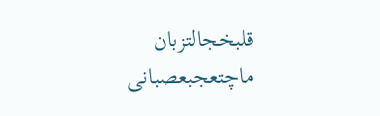قلبخجالتزبان
ماچتعجبعصبانی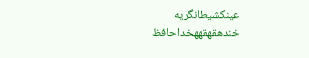عینکشیطانگریه
خندهقهقههخداحافظ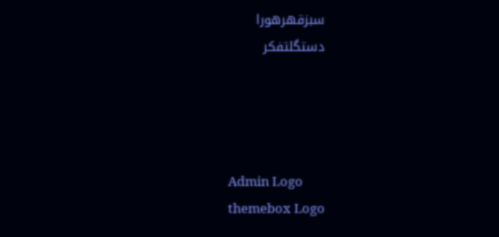سبزقهرهورا
دستگلتفکر




Admin Logo
themebox Logo